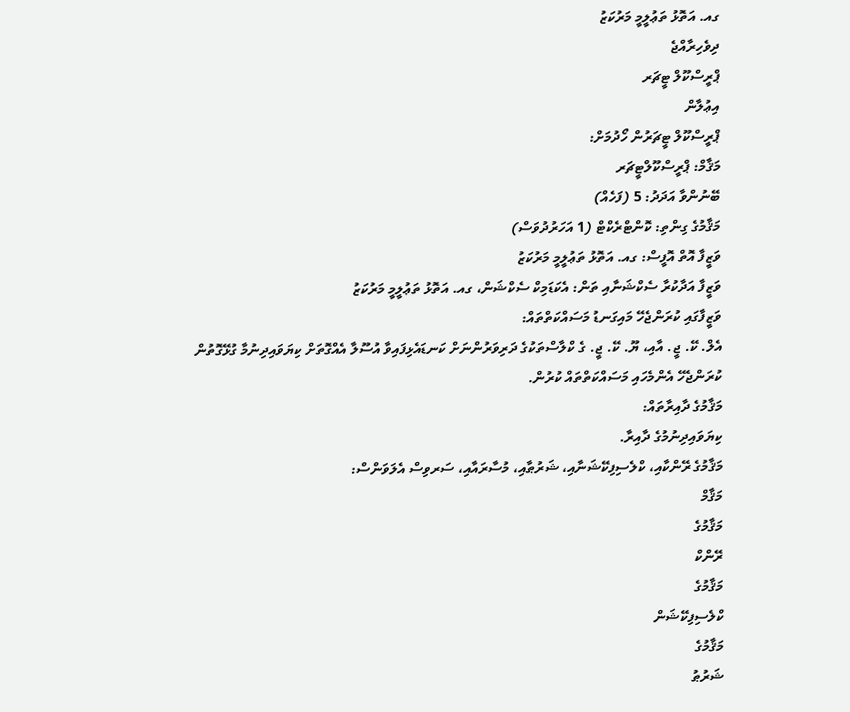ގއ. އަތޮޅު ތަޢުލީމީ މަރުކަޒު
ދިވެހިރާއްޖެ
ޕްރީސްކޫލް ޓީޗަރ
އިޢުލާން
ޕްރީސްކޫލް ޓީޗަރުން ހޯދުމަށް:
މަޤާމް: ޕްރީސްކޫލްޓީޗަރ
ބޭނުންވާ އަދަދު: 5 (ފަހެއް)
މަޤާމުގެ ގިންތި: ކޮންޓްރެކްޓް (1 އަހަރުދުވަސް)
ވަޒީފާ އޮތް އޮފީސް: ގއ. އަތޮޅު ތަޢުލީމީ މަރުކަޒު
ވަޒީފާ އަދާކުރާ ސެކްޝަނާއި ތަން: އެކަޑަމިކް ސެކްޝަން، ގއ. އަތޮޅު ތަޢުލީމީ މަރުކަޒު
ވަޒީފާގައި ކުރަންޖެހޭ މައިގަނޑު މަސައްކަތްތައް:
އެލް. ކޭ. ޖީ. އާއި، ޔޫ. ކޭ. ޖީ. ގެ ކްލާސްތަކުގެ ދަރިވަރުންނަށް ކަނޑައެޅިފައިވާ އުސޫލާ އެއްގޮތަށް ކިޔަވައިދިނުމާ ގުޅޭގޮތުން ކުރަންޖެހޭ އެންމެހައި މަސައްކަތްތައް ކުރުން.
މަޤާމުގެ ދާއިރާތައް:
ކިޔަވައިދިނުމުގެ ދާއިރާ.
މަޤާމުގެ ރޭންކާއި، ކްލެސިފިކޭޝަނާއި، ޝަރުޠާއި، މުސާރައާއި، ސަރވިސް އެލަވަންސް:
މަޤާމް
މަޤާމުގެ
ރޭންކް
މަޤާމުގެ
ކްލެސިފިކޭޝަން
މަޤާމުގެ
ޝަރުޠު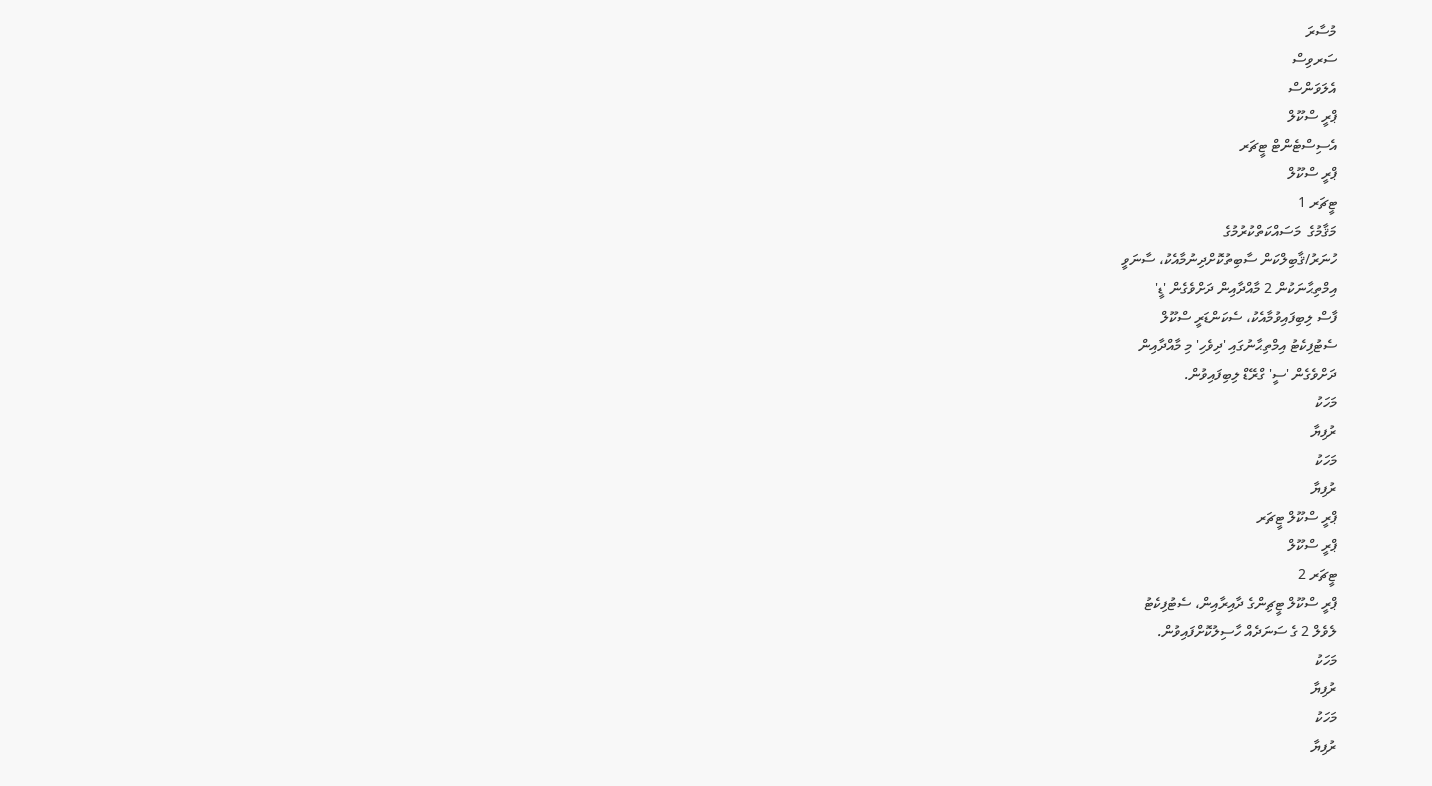މުސާރަ
ސަރވިސް
އެލަވަންސް
ޕްރީ ސްކޫލް
އެސިސްޓެންޓް ޓީޗަރ
ޕްރީ ސްކޫލް
ޓީޗަރ 1
މަޤާމުގެ  މަސައްކަތްކުރުމުގެ
ހުނަރު/ޤާބިލްކަން ސާބިތުކޮށްދިނުމާއެކު، ސާނަވީ
އިމްތިޙާނަކުން 2 މާއްދާއިން ދަށްވެގެން 'ޑީ'
ފާސް ލިބިފައިވުމާއެކު، ސެކަންޑަރީ ސްކޫލް
ސެޓުފިކެޓު އިމްތިޙާނުގައި 'ދިވެހި' މި މާއްދާއިން
ދަށްވެގެން 'ސީ' ގްރޭޑް ލިބިފައިވުން.
މަހަކު
ރުފިޔާ
މަހަކު
ރުފިޔާ
ޕްރީ ސްކޫލް ޓީޗަރ
ޕްރީ ސްކޫލް
ޓީޗަރ 2
ޕްރީ ސްކޫލް ޓީޗިންގެ ދާއިރާއިން، ސެޓުފިކެޓު
ލެވެލް 2 ގެ ސަނަދެއް ހާސިލުކޮށްފައިވުން.
މަހަކު
ރުފިޔާ
މަހަކު
ރުފިޔާ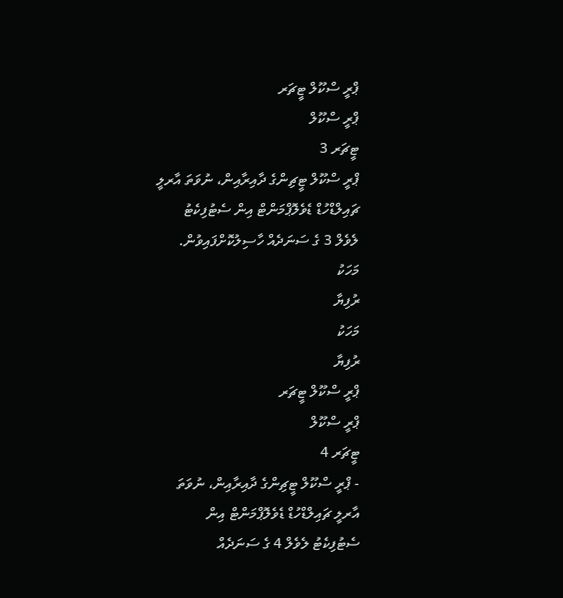ޕްރީ ސްކޫލް ޓީޗަރ
ޕްރީ ސްކޫލް
ޓީޗަރ 3
ޕްރީ ސްކޫލް ޓީޗިންގެ ދާއިރާއިން، ނުވަތަ އާރލީ
ޗައިލްޑްހުޑް ޑެވެލޮޕްމަންޓް އިން ސެޓުފިކެޓު
ލެވެލް 3 ގެ ސަނަދެއް ހާސިލުކޮށްފައިވުން.
މަހަކު
ރުފިޔާ
މަހަކު
ރުފިޔާ
ޕްރީ ސްކޫލް ޓީޗަރ
ޕްރީ ސްކޫލް
ޓީޗަރ 4
- ޕްރީ ސްކޫލް ޓީޗިންގެ ދާއިރާއިން، ނުވަތަ
އާރލީ ޗައިލްޑްހުޑް ޑެވެލޮޕްމަންޓް އިން
ސެޓުފިކެޓު ލެވެލް 4 ގެ ސަނަދެއް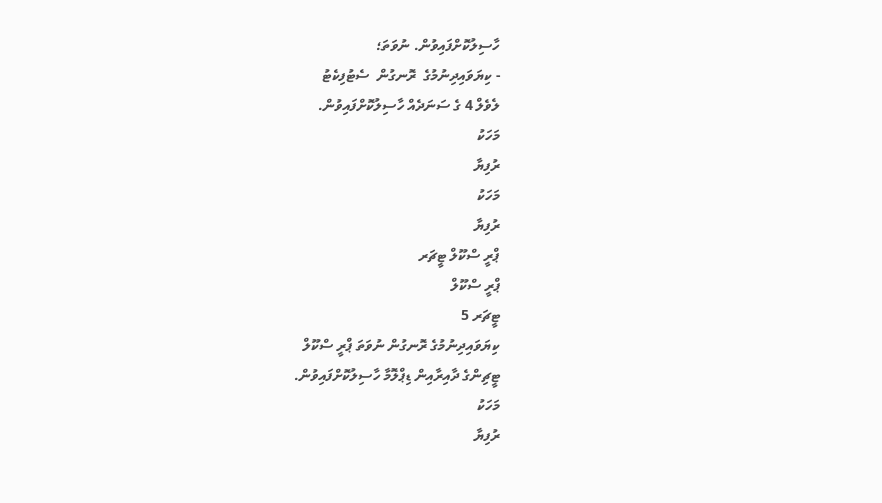ހާސިލުކޮށްފައިވުން. ނުވަތަ؛
- ކިޔަވައިދިނުމުގެ  ރޮނގުން  ސެޓުފިކެޓު
ލެވެލް 4 ގެ ސަނަދެއް ހާސިލުކޮށްފައިވުން.
މަހަކު
ރުފިޔާ
މަހަކު
ރުފިޔާ
ޕްރީ ސްކޫލް ޓީޗަރ
ޕްރީ ސްކޫލް
ޓީޗަރ 5
ކިޔަވައިދިނުމުގެ ރޮނގުން ނުވަތަ ޕްރީ ސްކޫލް
ޓީޗިންގެ ދާއިރާއިން ޑިޕްލޮމާ ހާސިލުކޮށްފައިވުން.
މަހަކު
ރުފިޔާ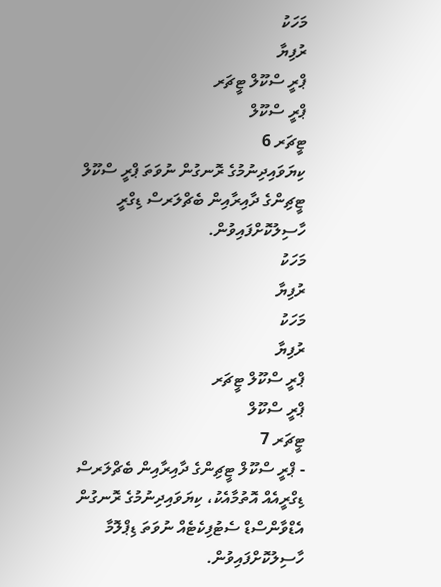މަހަކު
ރުފިޔާ
ޕްރީ ސްކޫލް ޓީޗަރ
ޕްރީ ސްކޫލް
ޓީޗަރ 6
ކިޔަވައިދިނުމުގެ ރޮނގުން ނުވަތަ ޕްރީ ސްކޫލް
ޓީޗިންގެ ދާއިރާއިން ބެޗްލަރސް ޑިގްރީ
ހާސިލުކޮށްފައިވުން.
މަހަކު
ރުފިޔާ
މަހަކު
ރުފިޔާ
ޕްރީ ސްކޫލް ޓީޗަރ
ޕްރީ ސްކޫލް
ޓީޗަރ 7
- ޕްރީ ސްކޫލް ޓީޗިންގެ ދާއިރާއިން ބެޗްލަރސް
ޑިގްރީއެއް އޮތުމާއެކު، ކިޔަވައިދިނުމުގެ ރޮނގުން
އެޑްވާންސްޑް ސެޓުފިކެޓެއް ނުވަތަ ޑިޕްލޮމާ
ހާސިލުކޮށްފައިވުން.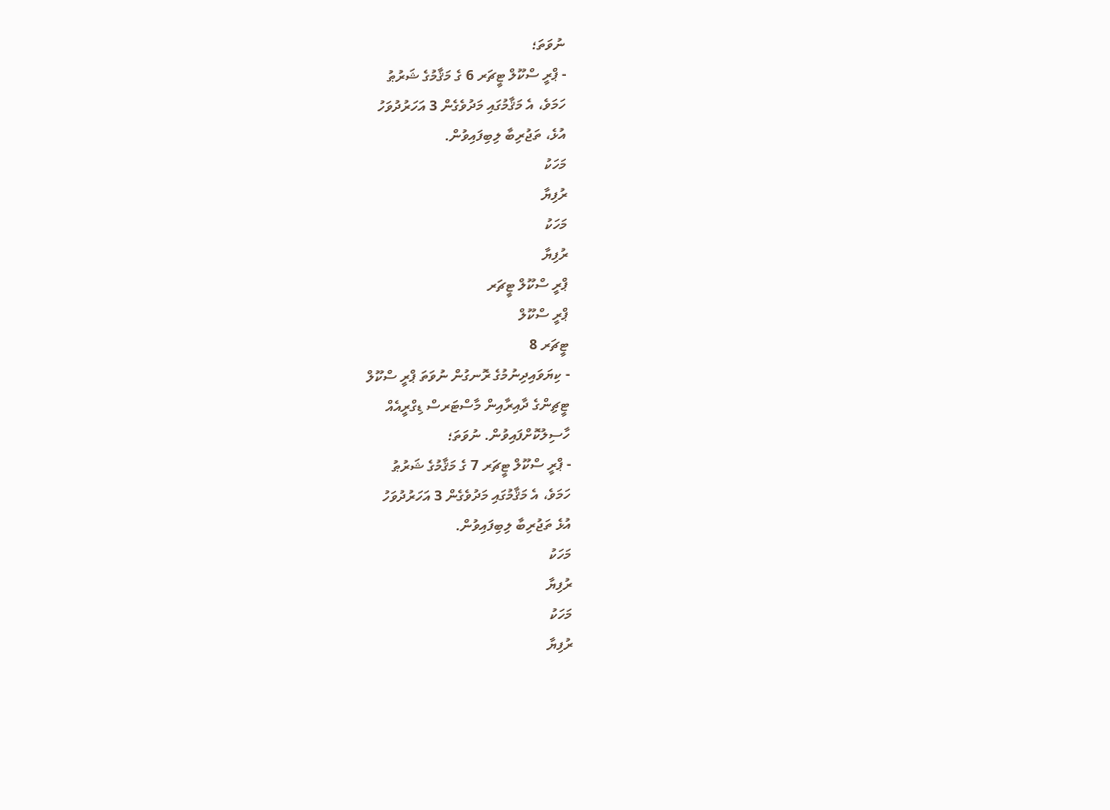ނުވަތަ؛
- ޕްރީ ސްކޫލް ޓީޗަރ 6 ގެ މަޤާމުގެ ޝަރުޠު
ހަމަވެ، އެ މަޤާމުގައި މަދުވެގެން 3 އަހަރުދުވަހު
އުޅެ، ތަޖުރިބާ ލިބިފައިވުން.
މަހަކު
ރުފިޔާ
މަހަކު
ރުފިޔާ
ޕްރީ ސްކޫލް ޓީޗަރ
ޕްރީ ސްކޫލް
ޓީޗަރ 8
- ކިޔަވައިދިނުމުގެ ރޮނގުން ނުވަތަ ޕްރީ ސްކޫލް
ޓީޗިންގެ ދާއިރާއިން މާސްޓަރސް ޑިގްރީއެއް
ހާސިލުކޮށްފައިވުން. ނުވަތަ؛
- ޕްރީ ސްކޫލް ޓީޗަރ 7 ގެ މަޤާމުގެ ޝަރުޠު
ހަމަވެ، އެ މަޤާމުގައި މަދުވެގެން 3 އަހަރުދުވަހު
އުޅެ ތަޖުރިބާ ލިބިފައިވުން.
މަހަކު
ރުފިޔާ
މަހަކު
ރުފިޔާ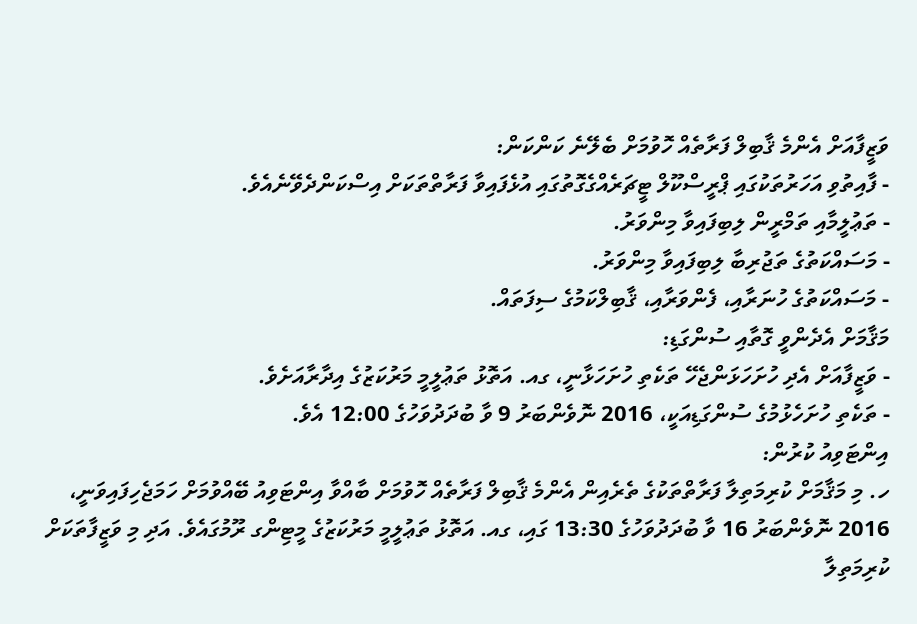ވަޒީފާއަށް އެންމެ ޤާބިލް ފަރާތެއް ހޮވުމަށް ބެލޭނެ ކަންކަން:
- ފާއިތުވި އަހަރުތަކުގައި ޕްރީސްކޫލް ޓީޗަރެއްގެގޮތުގައި އުޅެފައިވާ ފަރާތްތަކަށް އިސްކަންދެވޭނެއެވެ.
- ތަޢުލީމާއި ތަމްރީން ލިބިފައިވާ މިންވަރު.
- މަސައްކަތުގެ ތަޖުރިބާ ލިބިފައިވާ މިންވަރު.
- މަސައްކަތުގެ ހުނަރާއި، ފެންވަރާއި، ޤާބިލްކަމުގެ ސިފަތައް.
މަޤާމަށް އެދެންވީ ގޮތާއި ސުންގަޑި:
- ވަޒީފާއަށް އެދި ހުށަހަޅަންޖެހޭ ތަކެތި ހުށަހަޅާނީ، ގއ. އަތޮޅު ތަޢުލީމީ މަރުކަޒުގެ އިދާރާއަށެވެ.
- ތަކެތި ހުށަހެޅުމުގެ ސުންގަޑިއަކީ، 2016 ނޮވެންބަރު 9 ވާ ބުދަދުވަހުގެ 12:00 އެވެ.
އިންޓަވިއު ކުރުން:
ހ. މި މަޤާމަށް ކުރިމަތިލާ ފަރާތްތަކުގެ ތެރެއިން އެންމެ ޤާބިލް ފަރާތެއް ހޮވުމަށް ބާއްވާ އިންޓަވިއު ބޭއްވުމަށް ހަމަޖެހިފައިވަނީ، 2016 ނޮވެންބަރު 16 ވާ ބުދަދުވަހުގެ 13:30 ގައި، ގއ. އަތޮޅު ތަޢުލީމީ މަރުކަޒުގެ މީޓިންގ ރޫމުގައެވެ. އަދި މި ވަޒީފާތަކަށް ކުރިމަތިލާ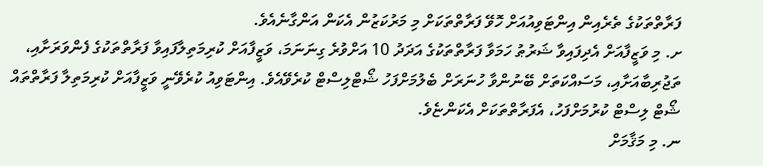ފަރާތްތަކުގެ ތެރެއިން އިންޓަވިއުއަށް ހޮވޭ ފަރާތްތަކަށް މި މަރުކަޒުން އެކަން އަންގާނެއެވެ.
ށ. މި ވަޒީފާއަށް އެދިފައިވާ ޝަރުޠު ހަމަވާ ފަރާތްތަކުގެ އަދަދު 10 އަށްވުރެ ގިނަނަމަ، ވަޒީފާއަށް ކުރިމަތިލާފައިވާ ފަރާތްތަކުގެ ފެންވަރަށާއި، ތަޖުރިބާއަށާއި، މަސައްކަތަށް ބޭނުންވާ ހުނަރަށް ބެލުމަށްފަހު ޝޯޓްލިސްޓް ކުރެވޭއެވެ. އިންޓަވިއު ކުރެވޭނީ ވަޒީފާއަށް ކުރިމަތިލާ ފަރާތްތައް ޝޯޓް ލިސްޓް ކުރުމަށްފަހު، އެފަރާތްތަކަށް އެކަންޏެވެ.
ނ. މި މަޤާމަށް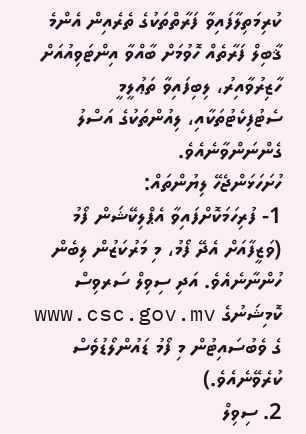ކުރިމަތިލާފައިވާ ފަރާތްތަކުގެ ތެރެއިން އެންމެ ޤާބިލް ފަރާތެއް ހޮވުމަށް ބާއްވާ އިންޓަވިއުއަށް ހާޒިރުވާއިރު، ލިބިފައިވާ ތަޢުލީމީ ސެޓުފިކެޓުތަކާއި، ލިއުންތަކުގެ އަސްލު ގެންނަންވާނެއެވެ.
ހުށަހަޅަންޖެހޭ ލިޔުންތައް:
1- ފުރިހަމަކޮށްފައިވާ އެޕްލިކޭޝަން ފޯމު (ވަޒީފާއަށް އެދޭ ފޯމު، މި މަރުކަޒުން ލިބެން ހުންނާނެއެވެ. އަދި ސިވިލް ސަރވިސް ކޮމިޝަނުގެ www.csc.gov.mv ގެ ވެބުސައިޓުން މި ފޯމު ޑައުންލޯޑުވެސް ކުރެވޭނެއެވެ.)
2. ސިވިލް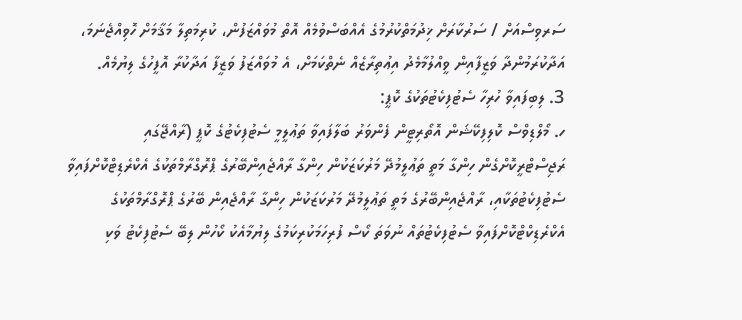ސަރވިސްއަށް / ސަރުކާރަށް ޚިދުމަތްކުރުމުގެ އެއްބަސްވުމެއް އޮތް މުވައްޒަފުން، ކުރިމަތިލާ މަޤާމަށް ހޮވިއްޖެނަމަ، އަދާކުރަމުންދާ ވަޒީފާއިން ވީއްލުމާމެދު އިޢުތިރާޒެއް ނެތްކަމަށް، އެ މުވައްޒަފު ވަޒީފާ އަދާކުރާ އޮފީހުގެ ލިޔުމެއް.
3. ލިބިފައިވާ ހުރިހާ ސެޓުފިކެޓުތަކުގެ ކޮޕީ:
ހ. މޯލްޑިވްސް ކޮލިފިކޭޝަން އޮތޯރިޓީން ފެންވަރު ބަލާފައިވާ ތަޢުލީމީ ސެޓުފިކެޓުގެ ކޮޕީ (ރާއްޖޭގައި ރަޖިސްޓްރީކޮށްގެން ހިންގާ މަތީ ތަޢުލީމުދޭ މަރުކަޒަކުން ހިންގާ ރާއްޖެއިންބޭރުގެ ޕްރޮގްރާމްތަކުގެ އެކްރެޑިޓްކޮށްފައިވާ ސެޓުފިކެޓުތަކާއި، ރާއްޖެއިންބޭރުގެ މަތީ ތަޢުލީމުދޭ މަރުކަޒަކުން ހިންގާ ރާއްޖެއިން ބޭރުގެ ޕްރޮގްރާމްތަކުގެ އެކްރެޑިކްޓްކޮށްފައިވާ ސެޓުފިކެޓުތައް ނުވަތަ ކޯސް ފުރިހަމަކުރިކަމުގެ ލިޔުމާއެކު ކޯހުން ލިބޭ ސެޓުފިކެޓު ވަކި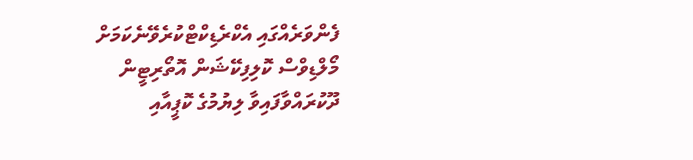ފެންވަރެއްގައި އެކްރެޑިކްޓްކުރެވޭނެކަމަށް މޯލްޑިވްސް ކޮލިފިކޭޝަން އޮތޯރިޓީން ދޫކުރައްވާފައިވާ ލިޔުމުގެ ކޮޕީއާއި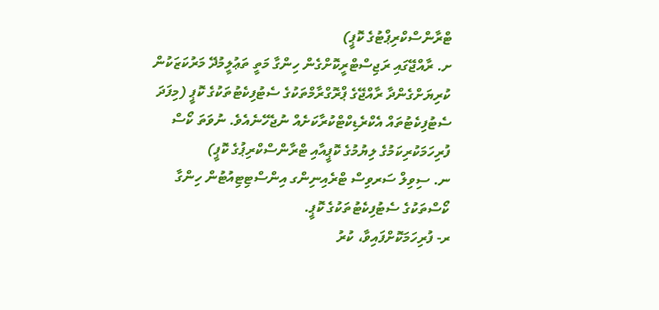ޓްރާންސްކްރިޕްޓުގެ ކޮޕީ)
ށ. ރާއްޖޭގައި ރަޖިސްޓްރީކޮށްގެން ހިންގާ މަތީ ތަޢުލީމުދޭ މަރުކަޒަކުން ކުރިޔަށްގެންދާ ރާއްޖޭގެ ޕްރޮގްރާމްތަކުގެ ސެޓުފިކެޓުތަކުގެ ކޮޕީ (މިފަދަ ސެޓުފިކެޓުތައް އެކްރެޑިކްޓްކުރާކަށެއް ނުޖެހޭނެއެވެ. ނުވަތަ ކޯސް ފުރިހަމަކުރިކަމުގެ ލިޔުމުގެ ކޮޕީއާއި ޓްރާންސްކްރިޕުގެ ކޮޕީ)
ނ. ސިވިލް ސަރވިސް ޓްރެއިނިންގ އިންސްޓިޓިއުޓުން ހިންގާ ކޯސްތަކުގެ ސެޓުފިކެޓުތަކުގެ ކޮޕީ.
ރ- ފުރިހަމަކޮށްފައިވާ، ކުރު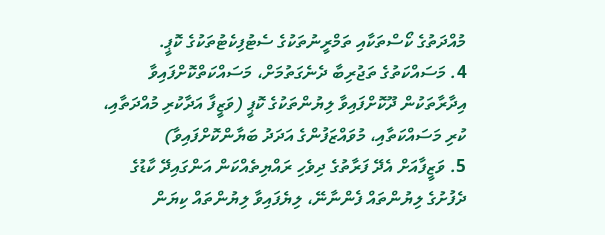މުއްދަތުގެ ކޯސްތަކާއި ތަމްރީނުތަކުގެ ސެޓުފިކެޓުތަކުގެ ކޮޕީ.
4. މަސައްކަތުގެ ތަޖުރިބާ ދެނެގަތުމަށް، މަސައްކަތްކޮށްފައިވާ އިދާރާތަކުން ދޫކޮށްފައިވާ ލިޔުންތަކުގެ ކޮޕީ (ވަޒީފާ އަދާކުރި މުއްދަތާއި، ކުރި މަސައްކަތާއި، މުވައްޒަފުންގެ އަދަދު ބަޔާންކޮށްފައިވާ)
5. ވަޒީފާއަށް އެދޭ ފަރާތުގެ ދިވެހި ރައްޔިތެއްކަން އަންގައިދޭ ކާޑުގެ ދެފުށުގެ ލިޔުންތައް ފެންނާނޭ، ލިޔެފައިވާ ލިޔުންތައް ކިޔަން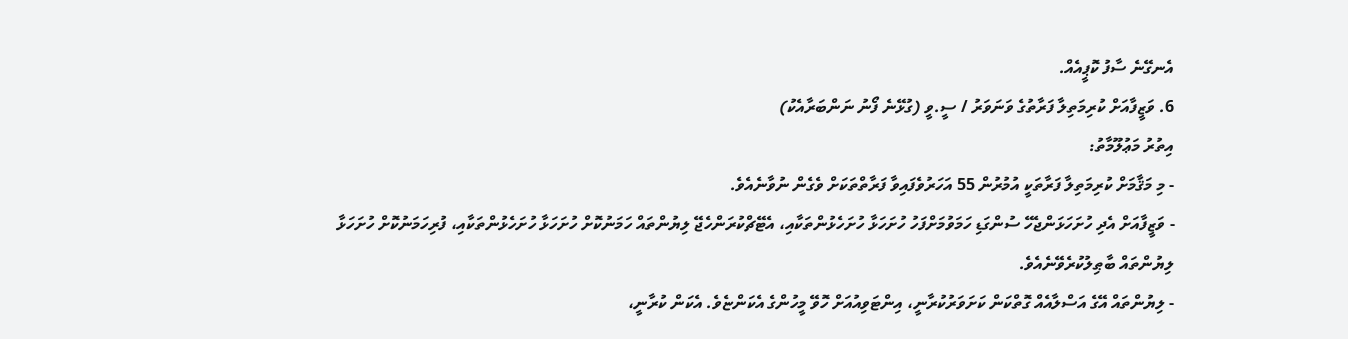އެނގޭނެ ސާފު ކޮޕީއެއް.
6. ވަޒީފާއަށް ކުރިމަތިލާ ފަރާތުގެ ވަނަވަރު / ސީ.ވީ (ގުޅޭނެ ފޯނު ނަންބަރާއެކު)
އިތުރު މަޢުލޫމާތު:
- މި މަޤާމަށް ކުރިމަތިލާ ފަރާތަކީ އުމުރުން 55 އަހަރުވެފައިވާ ފަރާތްތަކަށް ވެގެން ނުވާނެއެވެ.
- ވަޒީފާއަށް އެދި ހުށަހަޅަންޖެހޭ ސުންގަޑި ހަމަވުމަށްފަހު ހުށަހަޅާ ހުށަހެޅުންތަކާއި، އެޓޭޗްކުރަންހެޖޭ ލިޔުންތައް ހަމަނުކޮށް ހުށަހަޅާ ހުށަހެޅުންތަކާއި، ފުރިހަމަނުކޮށް ހުށަހަޅާ ލިޔުންތައް ބާޠިލުކުރެވޭނެއެވެ.
- ލިޔުންތައް އޭގެ އަސްލާއެއް ގޮތްކަން ކަށަވަރުކުރާނީ، އިންޓަވިއުއަށް ހޮވޭ މީހުންގެ އެކަންޏެވެ. އެކަން ކުރާނީ،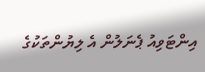އިންޓަވިއު ޕެނަލުން އެ ލިޔުންތަކުގެ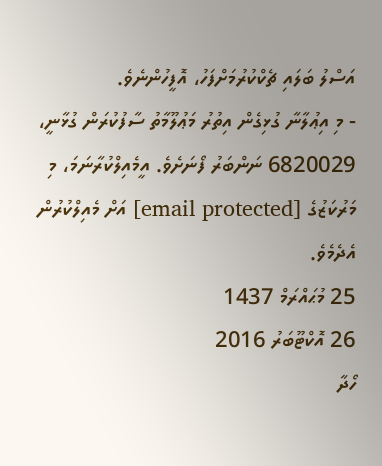އަސްލު ބަލައި ޗެކްކުރުމަށްފަހު، އޮފީހުންނެވެ.
- މި އިޢުލާނާ ގުޅިގެން އިތުރު މަޢުލޫމާތު ސާފުކުރަން ގުޅާނީ، 6820029 ނަންބަރު ފޯނަށެވެ. އީމެއިލްކުރާނަމަ، މި މަރުކަޒުގެ [email protected] އަށް މެއިލްކުރުން އެދެމެވެ.
25 މުޙައްރަމް 1437
26 އޮކްޓޫބަރު 2016
ހޯދާ